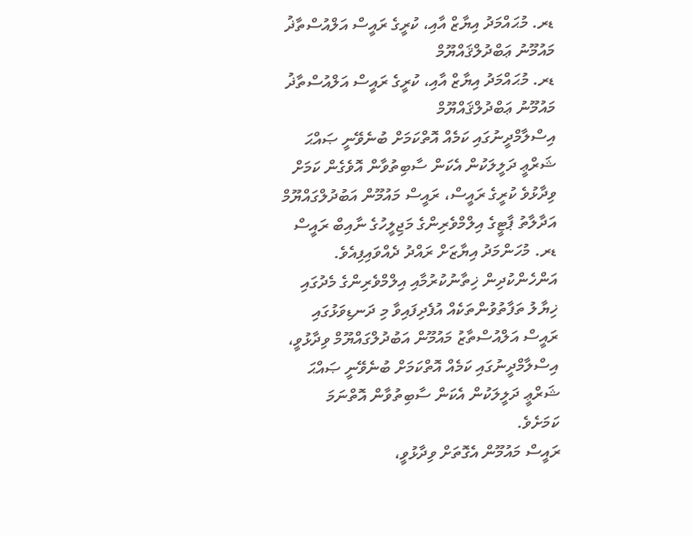ޑރ. މުޙައްމަދު އިޔާޒް އާއި، ކުރީގެ ރައީސް އަލްއުސްތާޛު މައުމޫނު ޢަބްދުލްޤައްޔޫމް
ޑރ. މުޙައްމަދު އިޔާޒް އާއި، ކުރީގެ ރައީސް އަލްއުސްތާޛު މައުމޫނު ޢަބްދުލްޤައްޔޫމް
އިސްލާމްދީނުގައި ކަމެއް އޮތްކަމަށް ބުނެވޭނީ ޞައްޙަ ޝަރްޢީ ދަލީލަކުން އެކަން ސާބިތުވާން އޮވެގެން ކަމަށް ވިދާޅުވެ ކުރީގެ ރައީސް، ރައީސް މައުމޫން އަބުދުލްގައްޔޫމް އަދާލާތު ޕާޓީގެ އިލްމްވެރިންގެ މަޖިލީހުގެ ނާއިބް ރައީސް ޑރ. މުހަންމަދު އިޔާޒަށް ރައްދު ދެއްވައިފިއެވެ.
އަންހެންކުދިން ޚިތާނުކުރުމާއި އިލްމްވެރިންގެ މެދުގައި ޚިޔާލު ތަފާތުވުންތަކެއް އުފެދިފައިވާ މި ދަނޑިވަޅުގައި ރައީސް އަލްއުސްތާޒު މައުމޫން އަބުދުލްގައްޔޫމް ވިދާޅުވީ، އިސްލާމްދީނުގައި ކަމެއް އޮތްކަމަށް ބުނެވޭނީ ޞައްޙަ ޝަރްޢީ ދަލީލަކުން އެކަން ސާބިތުވާން އޮތްނަމަ ކަމަށެވެ.
ރައީސް މައުމޫން އެގޮތަށް ވިދާޅުވީ،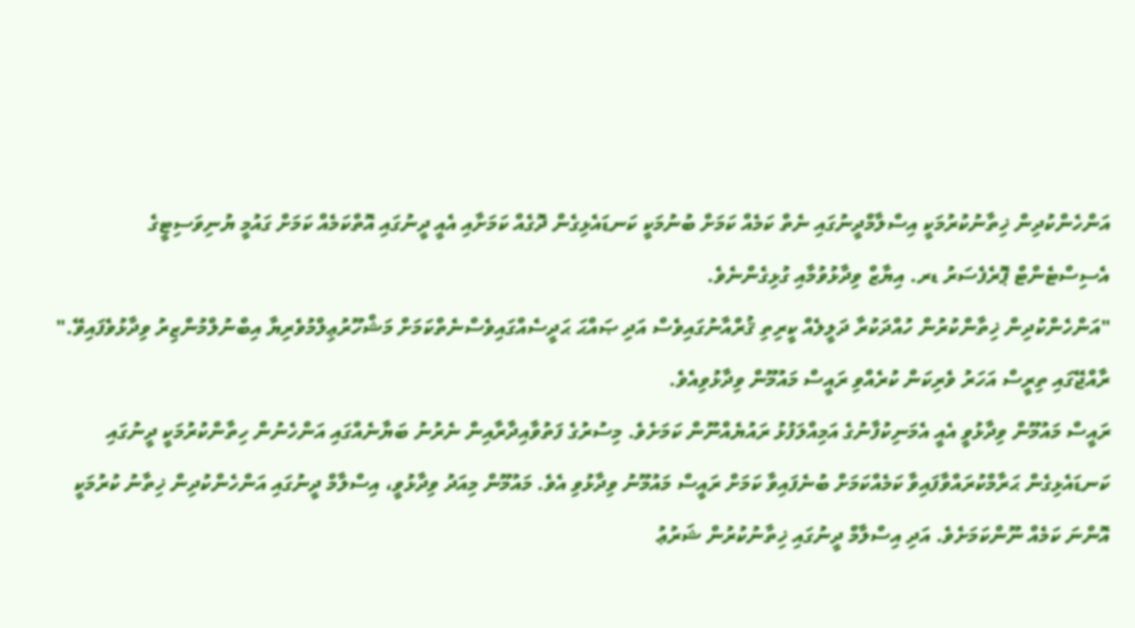އަންހެންކުދިން ޚިތާނުކުރުމަކީ އިސްލާމްދީނުގައި ނެތް ކަމެއް ކަމަށް ބުނުމަކީ ކަނޑައެޅިގެން ދޮގެއް ކަމަށާއި އެއީ ދީނުގައި އޮތްކަމެއް ކަމަށް ގައުމީ ޔުނިވަސިޓީގެ އެސިސްޓެންޓް ޕޮރެފެސަރު ޑރ. އިޔާޒް ވިދާޅުވުމާއި ގުޅިގެންނެވެ.
"އަންހެންކުދިން ޚިތާންކުރުން ހުއްދަކުރާ ދަލީލެއް ކީރިތި ޤުރްއާނުގައިވެސް އަދި ޞައްޙަ ޙަދީސެއްގައިވެސްނެތްކަމަށް މަޝްހޫރުޢިލްމުވެރިޔާ އިބްނުލްމުންޒިރު ވިދާޅުވެފައިވޭ." ރާއްޖޭގައި ތިރީސް އަހަރު ވެރިކަން ކުރެއްވި ރައީސް މައުމޫން ވިދާޅުވިއެވެ.
ރައީސް މައުމޫން ވިދާޅުވީ އެއީ އެމަނިކުފާނުގެ އަމިއްލަފުޅު ރައުޔެއްނޫން ކަމަށެވެ. މިސުރުގެ ފަތުވާއިދާރާއިން ނެރުނު ބަޔާނެއްގައި އަންހެނުން ހިތާންކުރުމަކީ ދީނުގައި ކަނޑައެޅިގެން ޙަރާމްކުރައްވާފައިވާ ކަމެއްކަމަށް ބުނެފައިވާ ކަމަށް ރައީސް މައުމޫނު ވިދާޅުވި އެވެ. މައުމޫން މިއަދު ވިދާޅުވީ، އިސްލާމް ދީނުގައި އަންހެންކުދިން ޚިތާނު ކުރުމަކީ އޮންނަ ކަމެއް ނޫންކަމަށެވެ. އަދި އިސްލާމް ދީނުގައި ޚިތާނުކުރުން ޝަރުޢު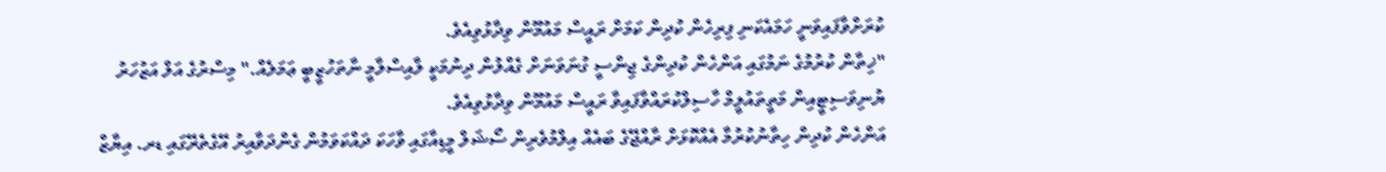ކުރަށްވާފައިވަނީ ހަމައެކަނި ފިރިހެން ކުދިން ކަމަށް ރައީސް މައުމޫން ވިދާޅުވިއެވެ.
"ޚިތާން ކުރުމުގެ ނަމުގައި އަންހެން ކުދިންގެ ޖިންސީ ގުނަވަނަށް ގެއްލުން ދިނުމަކީ ލާއިސްލާމީ ނާތަހުޒީބީ ޢަމަލެއް." މިސްރުގެ އަލް އަޒުހަރު ޔުނިވަސިޓީއިން މަތީތައުލީމް ހާސިލްކުރައްވާފައިވާ ރައީސް މައުމޫން ވިދާޅުވިއެވެ.
އަންހެން ކުދިން ހިތާނުކުރުމާ އެއްކޮޅަށް ރާއްޖޭގެ ބައެއް އިލްމުވެރިން ސޯޝަލް މީޑިއާގައި ވާހަކަ ދައްކަވަމުން ގެންދަވާއިރު އޭގެތެރޭގައި ޑރ. އިޔާޒް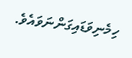ހިމެނިވަޑައިގަންނަވައެވެ.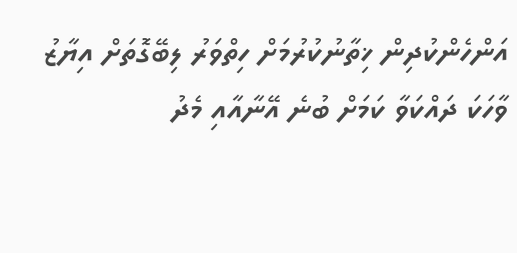އަންހެންކުދިން ޚިތާނުކުރުމަށް ހިތްވަރު ލިބޭގޮތަށް އިޔާޒު ވާހަކަ ދައްކަވާ ކަމަށް ބުނެ އޭނާއާއި މެދު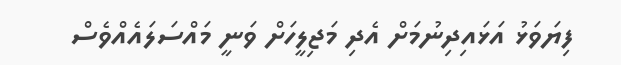ފިޔަވަޅު އަޅައިދިނުމަށް އެދި މަޖިލީހަށް ވަނީ މައްސަލައެއްވެސް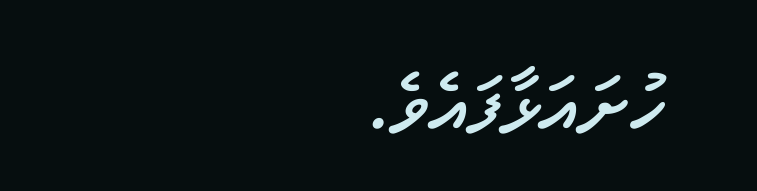ހުށައަޅާފައެވެ.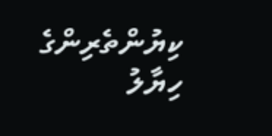ކިޔުންތެރިންގެ ހިޔާލު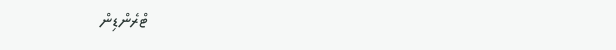ޓްރެންޑިން